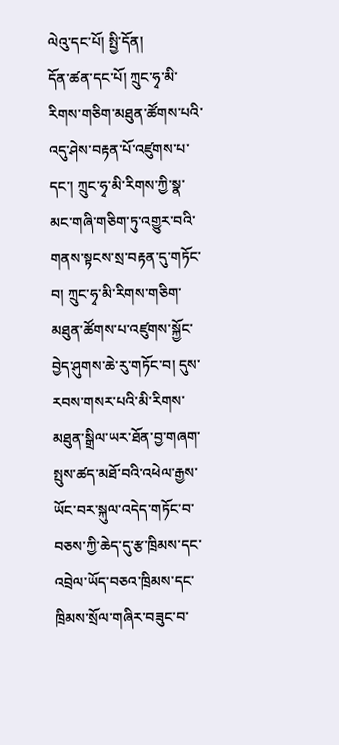ལེའུ་དང་པོ། སྤྱི་དོན།
དོན་ཚན་དང་པོ། ཀྲུང་ཧྭ་མི་རིགས་གཅིག་མཐུན་ཚོགས་པའི་འདུ་ཤེས་བརྟན་པོ་འཛུགས་པ་དང་། ཀྲུང་ཧྭ་མི་རིགས་ཀྱི་སྣ་མང་གཞི་གཅིག་ཏུ་འགྱུར་བའི་གནས་སྟངས་སྲ་བརྟན་དུ་གཏོང་བ། ཀྲུང་ཧྭ་མི་རིགས་གཅིག་མཐུན་ཚོགས་པ་འཛུགས་སྐྱོང་བྱེད་ཤུགས་ཆེ་རུ་གཏོང་བ། དུས་རབས་གསར་པའི་མི་རིགས་མཐུན་སྒྲིལ་ཡར་ཐོན་བྱ་གཞག་སྤུས་ཚད་མཐོ་བའི་འཕེལ་རྒྱས་ཡོང་བར་སྐུལ་འདེད་གཏོང་བ་བཅས་ཀྱི་ཆེད་དུ་རྩ་ཁྲིམས་དང་འབྲེལ་ཡོད་བཅའ་ཁྲིམས་དང་ཁྲིམས་སྲོལ་གཞིར་བཟུང་བ་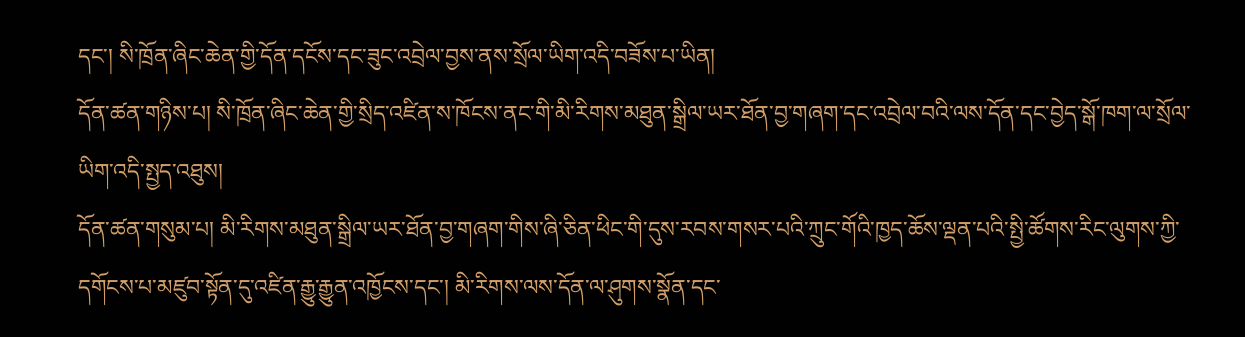དང་། སི་ཁྲོན་ཞིང་ཆེན་གྱི་དོན་དངོས་དང་ཟུང་འབྲེལ་བྱས་ནས་སྲོལ་ཡིག་འདི་བཟོས་པ་ཡིན།
དོན་ཚན་གཉིས་པ། སི་ཁྲོན་ཞིང་ཆེན་གྱི་སྲིད་འཛིན་ས་ཁོངས་ནང་གི་མི་རིགས་མཐུན་སྒྲིལ་ཡར་ཐོན་བྱ་གཞག་དང་འབྲེལ་བའི་ལས་དོན་དང་བྱེད་སྒོ་ཁག་ལ་སྲོལ་ཡིག་འདི་སྤྱད་འཐུས།
དོན་ཚན་གསུམ་པ། མི་རིགས་མཐུན་སྒྲིལ་ཡར་ཐོན་བྱ་གཞག་གིས་ཞི་ཅིན་ཕིང་གི་དུས་རབས་གསར་པའི་ཀྲུང་གོའི་ཁྱད་ཆོས་ལྡན་པའི་སྤྱི་ཚོགས་རིང་ལུགས་ཀྱི་དགོངས་པ་མཛུབ་སྟོན་དུ་འཛིན་རྒྱུ་རྒྱུན་འཁྱོངས་དང་། མི་རིགས་ལས་དོན་ལ་ཤུགས་སྣོན་དང་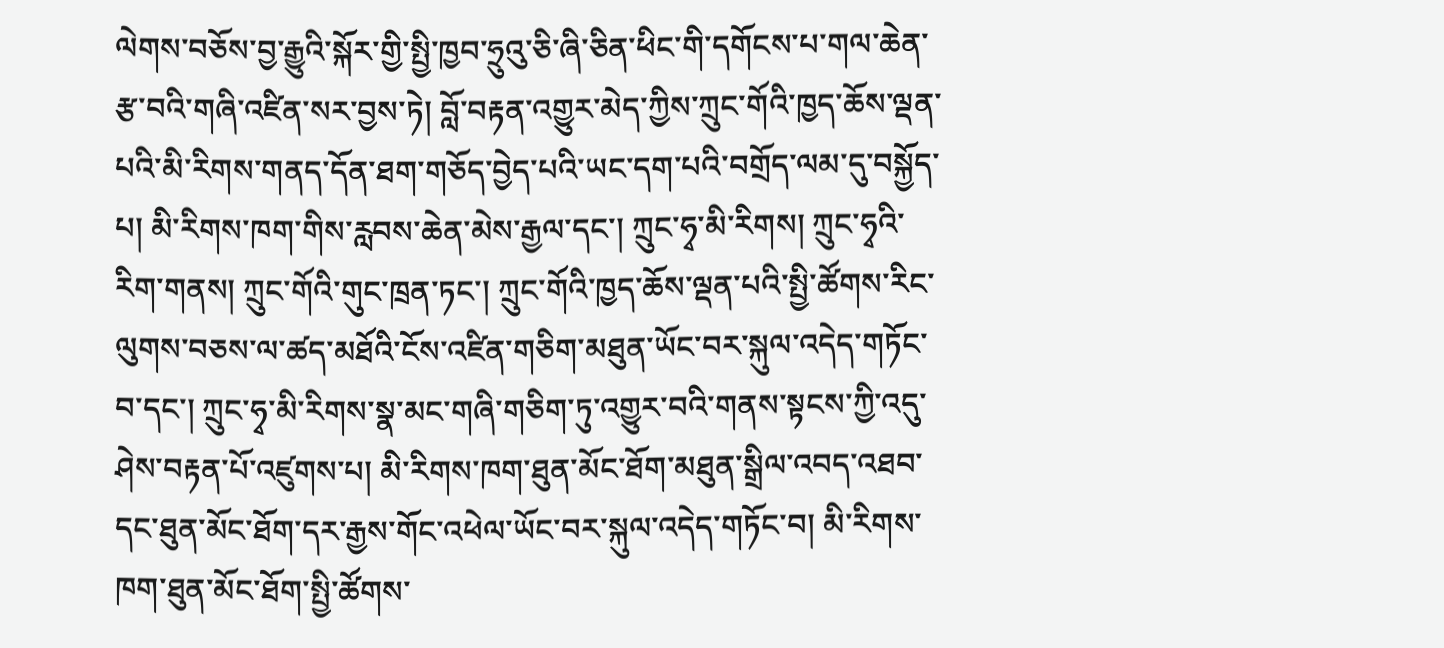ལེགས་བཅོས་བྱ་རྒྱུའི་སྐོར་གྱི་སྤྱི་ཁྱབ་ཧྲུའུ་ཅི་ཞི་ཅིན་ཕིང་གི་དགོངས་པ་གལ་ཆེན་རྩ་བའི་གཞི་འཛིན་སར་བྱས་ཏེ། བློ་བརྟན་འགྱུར་མེད་ཀྱིས་ཀྲུང་གོའི་ཁྱད་ཆོས་ལྡན་པའི་མི་རིགས་གནད་དོན་ཐག་གཅོད་བྱེད་པའི་ཡང་དག་པའི་བགྲོད་ལམ་དུ་བསྐྱོད་པ། མི་རིགས་ཁག་གིས་རླབས་ཆེན་མེས་རྒྱལ་དང་། ཀྲུང་ཧྭ་མི་རིགས། ཀྲུང་ཧྭའི་རིག་གནས། ཀྲུང་གོའི་གུང་ཁྲན་ཏང་། ཀྲུང་གོའི་ཁྱད་ཆོས་ལྡན་པའི་སྤྱི་ཚོགས་རིང་ལུགས་བཅས་ལ་ཚད་མཐོའི་ངོས་འཛིན་གཅིག་མཐུན་ཡོང་བར་སྐུལ་འདེད་གཏོང་བ་དང་། ཀྲུང་ཧྭ་མི་རིགས་སྣ་མང་གཞི་གཅིག་ཏུ་འགྱུར་བའི་གནས་སྟངས་ཀྱི་འདུ་ཤེས་བརྟན་པོ་འཛུགས་པ། མི་རིགས་ཁག་ཐུན་མོང་ཐོག་མཐུན་སྒྲིལ་འབད་འཐབ་དང་ཐུན་མོང་ཐོག་དར་རྒྱས་གོང་འཕེལ་ཡོང་བར་སྐུལ་འདེད་གཏོང་བ། མི་རིགས་ཁག་ཐུན་མོང་ཐོག་སྤྱི་ཚོགས་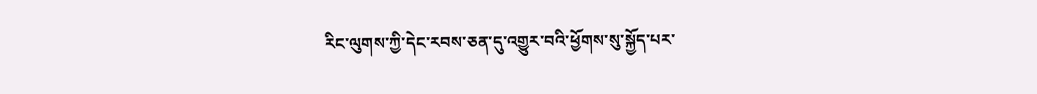རིང་ལུགས་ཀྱི་དེང་རབས་ཅན་དུ་འགྱུར་བའི་ཕྱོགས་སུ་སྐྱོད་པར་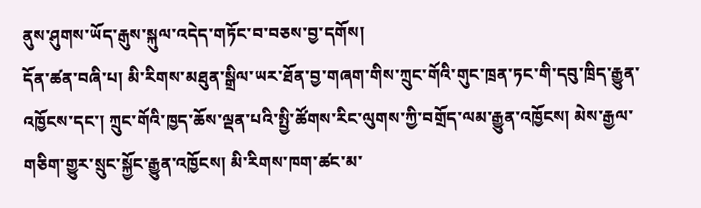ནུས་ཤུགས་ཡོད་རྒུས་སྐུལ་འདེད་གཏོང་བ་བཅས་བྱ་དགོས།
དོན་ཚན་བཞི་པ། མི་རིགས་མཐུན་སྒྲིལ་ཡར་ཐོན་བྱ་གཞག་གིས་ཀྲུང་གོའི་གུང་ཁྲན་ཏང་གི་དབུ་ཁྲིད་རྒྱུན་འཁྱོངས་དང་། ཀྲུང་གོའི་ཁྱད་ཆོས་ལྡན་པའི་སྤྱི་ཚོགས་རིང་ལུགས་ཀྱི་བགྲོད་ལམ་རྒྱུན་འཁྱོངས། མེས་རྒྱལ་གཅིག་གྱུར་སྲུང་སྐྱོང་རྒྱུན་འཁྱོངས། མི་རིགས་ཁག་ཚང་མ་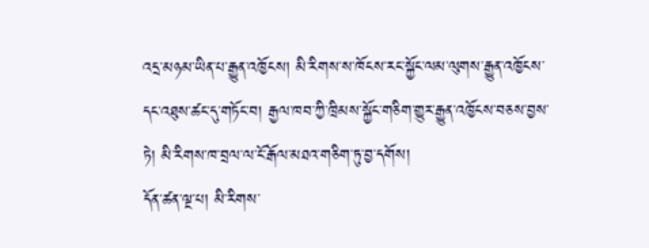འདྲ་མཉམ་ཡིན་པ་རྒྱུན་འཁྱོངས། མི་རིགས་ས་ཁོངས་རང་སྐྱོང་ལམ་ལུགས་རྒྱུན་འཁྱོངས་དང་འཐུས་ཚང་དུ་གཏོང་བ། རྒྱལ་ཁབ་ཀྱི་ཁྲིམས་སྐྱོང་གཅིག་གྱུར་རྒྱུན་འཁྱོངས་བཅས་བྱས་ཏེ། མི་རིགས་ཁ་བྲལ་ལ་ངོ་རྒོལ་མཐའ་གཅིག་ཏུ་བྱ་དགོས།
དོན་ཚན་ལྔ་པ། མི་རིགས་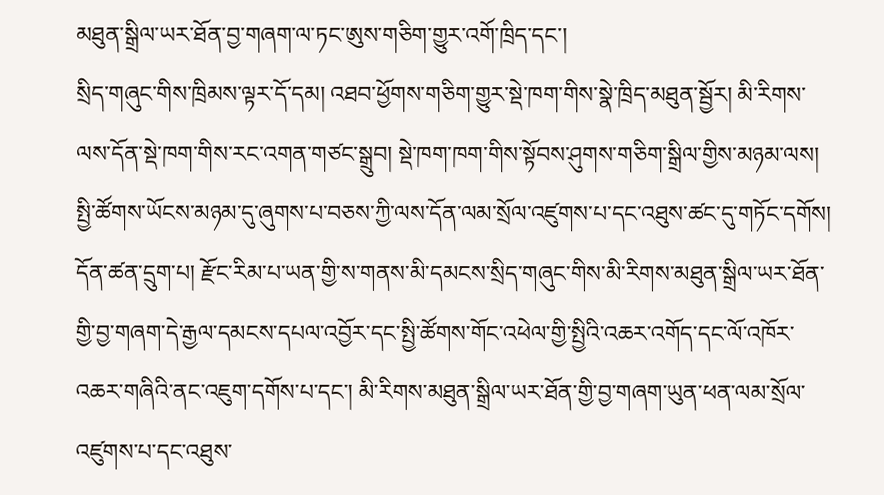མཐུན་སྒྲིལ་ཡར་ཐོན་བྱ་གཞག་ལ་ཏང་ཨུས་གཅིག་གྱུར་འགོ་ཁྲིད་དང་།
སྲིད་གཞུང་གིས་ཁྲིམས་ལྟར་དོ་དམ། འཐབ་ཕྱོགས་གཅིག་གྱུར་སྡེ་ཁག་གིས་སྣེ་ཁྲིད་མཐུན་སྦྱོར། མི་རིགས་ལས་དོན་སྡེ་ཁག་གིས་རང་འགན་གཙང་སྒྲུབ། སྡེ་ཁག་ཁག་གིས་སྟོབས་ཤུགས་གཅིག་སྒྲིལ་གྱིས་མཉམ་ལས། སྤྱི་ཚོགས་ཡོངས་མཉམ་དུ་ཞུགས་པ་བཅས་ཀྱི་ལས་དོན་ལམ་སྲོལ་འཛུགས་པ་དང་འཐུས་ཚང་དུ་གཏོང་དགོས།
དོན་ཚན་དྲུག་པ། རྫོང་རིམ་པ་ཡན་གྱི་ས་གནས་མི་དམངས་སྲིད་གཞུང་གིས་མི་རིགས་མཐུན་སྒྲིལ་ཡར་ཐོན་གྱི་བྱ་གཞག་དེ་རྒྱལ་དམངས་དཔལ་འབྱོར་དང་སྤྱི་ཚོགས་གོང་འཕེལ་གྱི་སྤྱིའི་འཆར་འགོད་དང་ལོ་འཁོར་འཆར་གཞིའི་ནང་འཇུག་དགོས་པ་དང་། མི་རིགས་མཐུན་སྒྲིལ་ཡར་ཐོན་གྱི་བྱ་གཞག་ཡུན་ཕན་ལམ་སྲོལ་འཛུགས་པ་དང་འཐུས་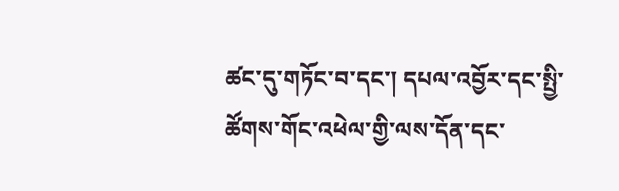ཚང་དུ་གཏོང་བ་དང་། དཔལ་འབྱོར་དང་སྤྱི་ཚོགས་གོང་འཕེལ་གྱི་ལས་དོན་དང་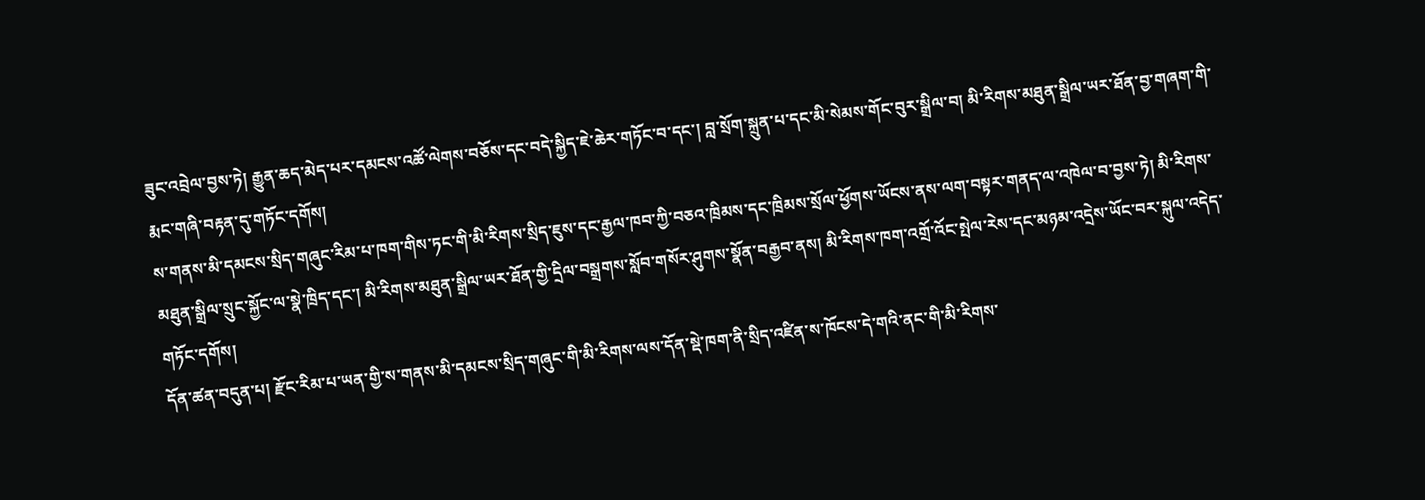ཟུང་འབྲེལ་བྱས་ཏེ། རྒྱུན་ཆད་མེད་པར་དམངས་འཚོ་ལེགས་བཅོས་དང་བདེ་སྐྱིད་ཇེ་ཆེར་གཏོང་བ་དང་། བླ་སྲོག་སྐྲུན་པ་དང་མི་སེམས་གོང་བུར་སྒྲིལ་བ། མི་རིགས་མཐུན་སྒྲིལ་ཡར་ཐོན་བྱ་གཞག་གི་རྨང་གཞི་བརྟན་དུ་གཏོང་དགོས།
ས་གནས་མི་དམངས་སྲིད་གཞུང་རིམ་པ་ཁག་གིས་ཏང་གི་མི་རིགས་སྲིད་ཇུས་དང་རྒྱལ་ཁབ་ཀྱི་བཅའ་ཁྲིམས་དང་ཁྲིམས་སྲོལ་ཕྱོགས་ཡོངས་ནས་ལག་བསྟར་གནད་ལ་འཁེལ་བ་བྱས་ཏེ། མི་རིགས་མཐུན་སྒྲིལ་སྲུང་སྐྱོང་ལ་སྣེ་ཁྲིད་དང་། མི་རིགས་མཐུན་སྒྲིལ་ཡར་ཐོན་གྱི་དྲིལ་བསྒྲགས་སློབ་གསོར་ཤུགས་སྣོན་བརྒྱབ་ནས། མི་རིགས་ཁག་འགྲོ་འོང་སྤེལ་རེས་དང་མཉམ་འདྲེས་ཡོང་བར་སྐུལ་འདེད་གཏོང་དགོས།
དོན་ཚན་བདུན་པ། རྫོང་རིམ་པ་ཡན་གྱི་ས་གནས་མི་དམངས་སྲིད་གཞུང་གི་མི་རིགས་ལས་དོན་སྡེ་ཁག་ནི་སྲིད་འཛིན་ས་ཁོངས་དེ་གའི་ནང་གི་མི་རིགས་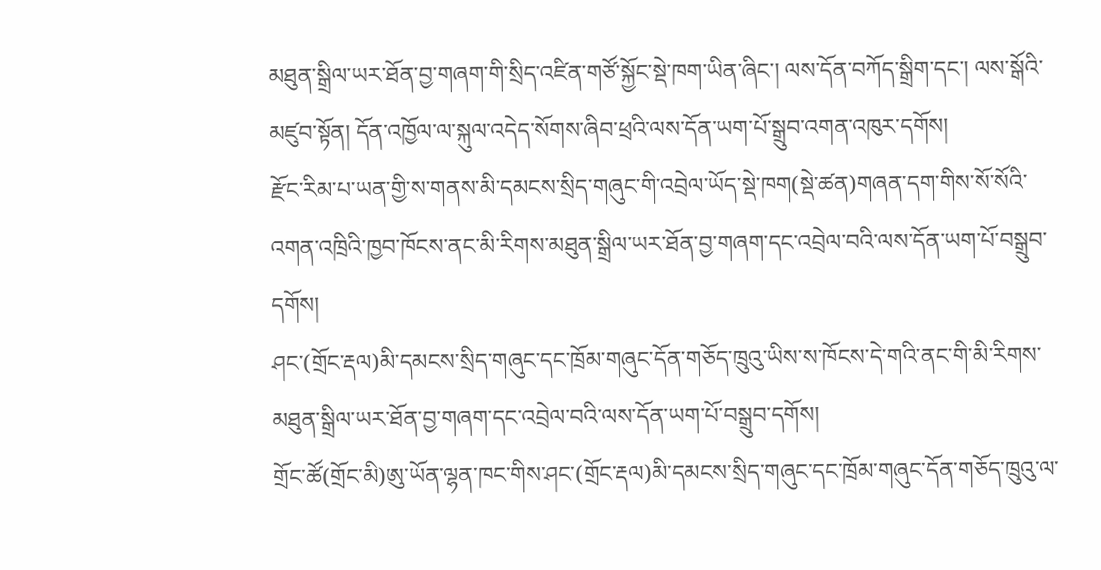མཐུན་སྒྲིལ་ཡར་ཐོན་བྱ་གཞག་གི་སྲིད་འཛིན་གཙོ་སྐྱོང་སྡེ་ཁག་ཡིན་ཞིང་། ལས་དོན་བཀོད་སྒྲིག་དང་། ལས་སྒོའི་མཛུབ་སྟོན། དོན་འཁྱོལ་ལ་སྐུལ་འདེད་སོགས་ཞིབ་ཕྲའི་ལས་དོན་ཡག་པོ་སྒྲུབ་འགན་འཁུར་དགོས།
རྫོང་རིམ་པ་ཡན་གྱི་ས་གནས་མི་དམངས་སྲིད་གཞུང་གི་འབྲེལ་ཡོད་སྡེ་ཁག(སྡེ་ཚན)གཞན་དག་གིས་སོ་སོའི་འགན་འཁྲིའི་ཁྱབ་ཁོངས་ནང་མི་རིགས་མཐུན་སྒྲིལ་ཡར་ཐོན་བྱ་གཞག་དང་འབྲེལ་བའི་ལས་དོན་ཡག་པོ་བསྒྲུབ་དགོས།
ཤང་(གྲོང་རྡལ)མི་དམངས་སྲིད་གཞུང་དང་ཁྲོམ་གཞུང་དོན་གཅོད་ཁྲུའུ་ཡིས་ས་ཁོངས་དེ་གའི་ནང་གི་མི་རིགས་མཐུན་སྒྲིལ་ཡར་ཐོན་བྱ་གཞག་དང་འབྲེལ་བའི་ལས་དོན་ཡག་པོ་བསྒྲུབ་དགོས།
གྲོང་ཚོ(གྲོང་མི)ཨུ་ཡོན་ལྷན་ཁང་གིས་ཤང་(གྲོང་རྡལ)མི་དམངས་སྲིད་གཞུང་དང་ཁྲོམ་གཞུང་དོན་གཅོད་ཁྲུའུ་ལ་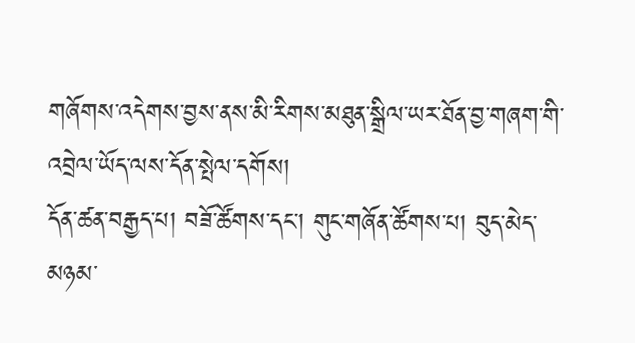གཞོགས་འདེགས་བྱས་ནས་མི་རིགས་མཐུན་སྒྲིལ་ཡར་ཐོན་བྱ་གཞག་གི་འབྲེལ་ཡོད་ལས་དོན་སྤེལ་དགོས།
དོན་ཚན་བརྒྱད་པ། བཟོ་ཚོགས་དང་། གུང་གཞོན་ཚོགས་པ། བུད་མེད་མཉམ་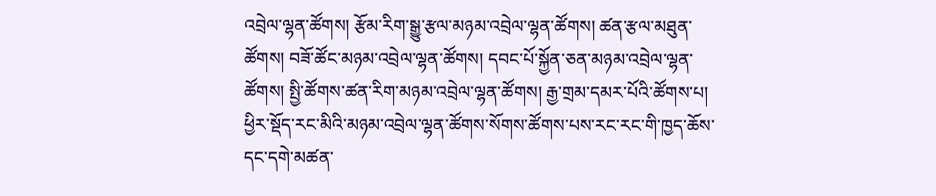འབྲེལ་ལྷན་ཚོགས། རྩོམ་རིག་སྒྱུ་རྩལ་མཉམ་འབྲེལ་ལྷན་ཚོགས། ཚན་རྩལ་མཐུན་ཚོགས། བཟོ་ཚོང་མཉམ་འབྲེལ་ལྷན་ཚོགས། དབང་པོ་སྐྱོན་ཅན་མཉམ་འབྲེལ་ལྷན་ཚོགས། སྤྱི་ཚོགས་ཚན་རིག་མཉམ་འབྲེལ་ལྷན་ཚོགས། རྒྱ་གྲམ་དམར་པོའི་ཚོགས་པ། ཕྱིར་སྡོད་རང་མིའི་མཉམ་འབྲེལ་ལྷན་ཚོགས་སོགས་ཚོགས་པས་རང་རང་གི་ཁྱད་ཆོས་དང་དགེ་མཚན་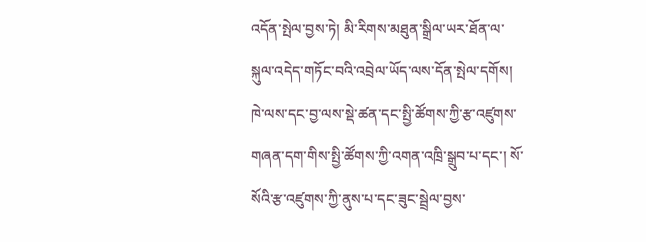འདོན་སྤེལ་བྱས་ཏེ། མི་རིགས་མཐུན་སྒྲིལ་ཡར་ཐོན་ལ་སྐུལ་འདེད་གཏོང་བའི་འབྲེལ་ཡོད་ལས་དོན་སྤེལ་དགོས།
ཁེ་ལས་དང་བྱ་ལས་སྡེ་ཚན་དང་སྤྱི་ཚོགས་ཀྱི་རྩ་འཛུགས་གཞན་དག་གིས་སྤྱི་ཚོགས་ཀྱི་འགན་འཁྲི་སྒྲུབ་པ་དང་། སོ་སོའི་རྩ་འཛུགས་ཀྱི་ནུས་པ་དང་ཟུང་སྦྲེལ་བྱས་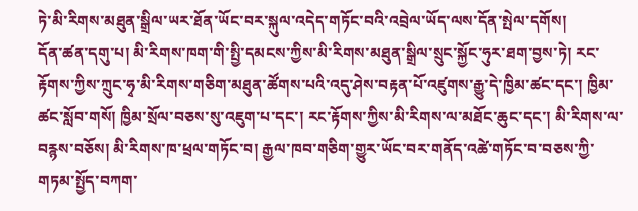ཏེ་མི་རིགས་མཐུན་སྒྲིལ་ཡར་ཐོན་ཡོང་བར་སྐུལ་འདེད་གཏོང་བའི་འབྲེལ་ཡོད་ལས་དོན་སྤེལ་དགོས།
དོན་ཚན་དགུ་པ། མི་རིགས་ཁག་གི་སྤྱི་དམངས་ཀྱིས་མི་རིགས་མཐུན་སྒྲིལ་སྲུང་སྐྱོང་ཧུར་ཐག་བྱས་ཏེ། རང་རྟོགས་ཀྱིས་ཀྲུང་ཧྭ་མི་རིགས་གཅིག་མཐུན་ཚོགས་པའི་འདུ་ཤེས་བརྟན་པོ་འཛུགས་རྒྱུ་དེ་ཁྱིམ་ཚང་དང་། ཁྱིམ་ཚང་སློབ་གསོ། ཁྱིམ་སྲོལ་བཅས་སུ་འཇུག་པ་དང་། རང་རྟོགས་ཀྱིས་མི་རིགས་ལ་མཐོང་ཆུང་དང་། མི་རིགས་ལ་བརྙས་བཅོས། མི་རིགས་ཁ་ཕྲལ་གཏོང་བ། རྒྱལ་ཁབ་གཅིག་གྱུར་ཡོང་བར་གནོད་འཚེ་གཏོང་བ་བཅས་ཀྱི་གཏམ་སྤྱོད་བཀག་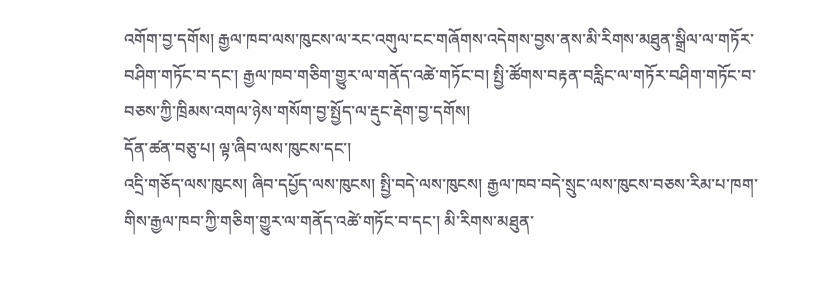འགོག་བྱ་དགོས། རྒྱལ་ཁབ་ལས་ཁུངས་ལ་རང་འགུལ་ངང་གཞོགས་འདེགས་བྱས་ནས་མི་རིགས་མཐུན་སྒྲིལ་ལ་གཏོར་བཤིག་གཏོང་བ་དང་། རྒྱལ་ཁབ་གཅིག་གྱུར་ལ་གནོད་འཚེ་གཏོང་བ། སྤྱི་ཚོགས་བརྟན་བརླིང་ལ་གཏོར་བཤིག་གཏོང་བ་བཅས་ཀྱི་ཁྲིམས་འགལ་ཉེས་གསོག་བྱ་སྤྱོད་ལ་རྡུང་རྡེག་བྱ་དགོས།
དོན་ཚན་བཅུ་པ། ལྟ་ཞིབ་ལས་ཁུངས་དང་།
འདྲི་གཅོད་ལས་ཁུངས། ཞིབ་དཔྱོད་ལས་ཁུངས། སྤྱི་བདེ་ལས་ཁུངས། རྒྱལ་ཁབ་བདེ་སྲུང་ལས་ཁུངས་བཅས་རིམ་པ་ཁག་གིས་རྒྱལ་ཁབ་ཀྱི་གཅིག་གྱུར་ལ་གནོད་འཚེ་གཏོང་བ་དང་། མི་རིགས་མཐུན་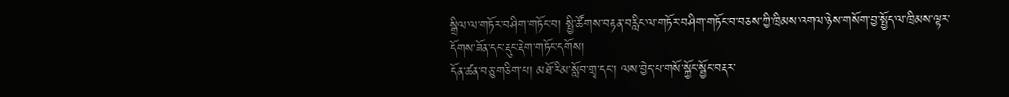སྒྲིལ་ལ་གཏོར་བཤིག་གཏོང་བ། སྤྱི་ཚོགས་བརྟན་བརླིང་ལ་གཏོར་བཤིག་གཏོང་བ་བཅས་ཀྱི་ཁྲིམས་འགལ་ཉེས་གསོག་བྱ་སྤྱོད་ལ་ཁྲིམས་ལྟར་དོགས་ཟོན་དང་རྡུང་རྡེག་གཏོང་དགོས།
དོན་ཚན་བཅུ་གཅིག་པ། མཐོ་རིམ་སློབ་གྲྭ་དང་། ལས་བྱེད་པ་གསོ་སྐྱོང་སྦྱོང་བརྡར་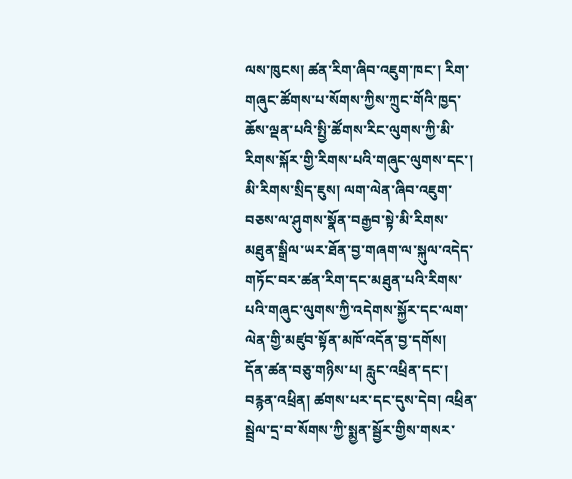ལས་ཁུངས། ཚན་རིག་ཞིབ་འཇུག་ཁང་། རིག་གཞུང་ཚོགས་པ་སོགས་ཀྱིས་ཀྲུང་གོའི་ཁྱད་ཆོས་ལྡན་པའི་སྤྱི་ཚོགས་རིང་ལུགས་ཀྱི་མི་རིགས་སྐོར་གྱི་རིགས་པའི་གཞུང་ལུགས་དང་། མི་རིགས་སྲིད་ཇུས། ལག་ལེན་ཞིབ་འཇུག་བཅས་ལ་ཤུགས་སྣོན་བརྒྱབ་སྟེ་མི་རིགས་མཐུན་སྒྲིལ་ཡར་ཐོན་བྱ་གཞག་ལ་སྐུལ་འདེད་གཏོང་བར་ཚན་རིག་དང་མཐུན་པའི་རིགས་པའི་གཞུང་ལུགས་ཀྱི་འདེགས་སྐྱོར་དང་ལག་ལེན་གྱི་མཛུབ་སྟོན་མཁོ་འདོན་བྱ་དགོས།
དོན་ཚན་བཅུ་གཉིས་པ། རླུང་འཕྲིན་དང་། བརྙན་འཕྲིན། ཚགས་པར་དང་དུས་དེབ། འཕྲིན་སྦྲེལ་དྲ་བ་སོགས་ཀྱི་སྨྱན་སྦྱོར་གྱིས་གསར་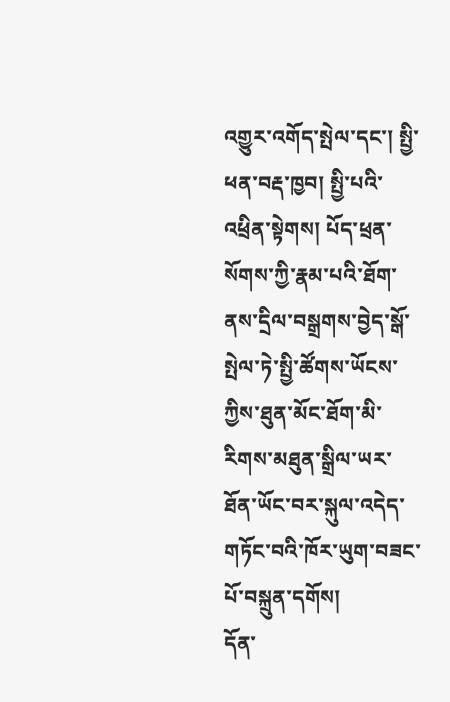འགྱུར་འགོད་སྤེལ་དང་། སྤྱི་ཕན་བརྡ་ཁྱབ། སྤྱི་པའི་འཕྲིན་སྟེགས། པོད་ཕྲན་སོགས་ཀྱི་རྣམ་པའི་ཐོག་ནས་དྲིལ་བསྒྲགས་བྱེད་སྒོ་སྤེལ་ཏེ་སྤྱི་ཚོགས་ཡོངས་ཀྱིས་ཐུན་མོང་ཐོག་མི་རིགས་མཐུན་སྒྲིལ་ཡར་ཐོན་ཡོང་བར་སྐུལ་འདེད་གཏོང་བའི་ཁོར་ཡུག་བཟང་པོ་བསྐྲུན་དགོས།
དོན་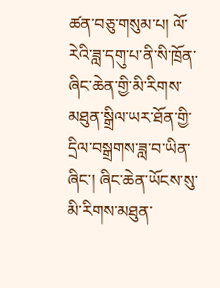ཚན་བཅུ་གསུམ་པ། ལོ་རེའི་ཟླ་དགུ་པ་ནི་སི་ཁྲོན་ཞིང་ཆེན་གྱི་མི་རིགས་མཐུན་སྒྲིལ་ཡར་ཐོན་གྱི་དྲིལ་བསྒྲགས་ཟླ་བ་ཡིན་ཞིང་། ཞིང་ཆེན་ཡོངས་སུ་མི་རིགས་མཐུན་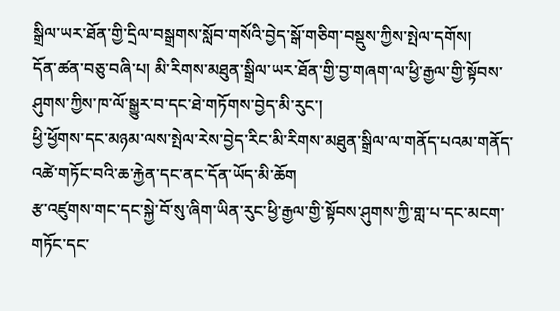སྒྲིལ་ཡར་ཐོན་གྱི་དྲིལ་བསྒྲགས་སློབ་གསོའི་བྱེད་སྒོ་གཅིག་བསྡུས་ཀྱིས་སྤེལ་དགོས།
དོན་ཚན་བཅུ་བཞི་པ། མི་རིགས་མཐུན་སྒྲིལ་ཡར་ཐོན་གྱི་བྱ་གཞག་ལ་ཕྱི་རྒྱལ་གྱི་སྟོབས་ཤུགས་ཀྱིས་ཁ་ལོ་སྒྱུར་བ་དང་ཐེ་གཏོགས་བྱེད་མི་རུང་།
ཕྱི་ཕྱོགས་དང་མཉམ་ལས་སྤེལ་རེས་བྱེད་རིང་མི་རིགས་མཐུན་སྒྲིལ་ལ་གནོད་པའམ་གནོད་འཚེ་གཏོང་བའི་ཆ་རྐྱེན་དང་ནང་དོན་ཡོད་མི་ཆོག
རྩ་འཛུགས་གང་དང་སྐྱེ་བོ་སུ་ཞིག་ཡིན་རུང་ཕྱི་རྒྱལ་གྱི་སྟོབས་ཤུགས་ཀྱི་གླ་པ་དང་མངག་གཏོང་དང་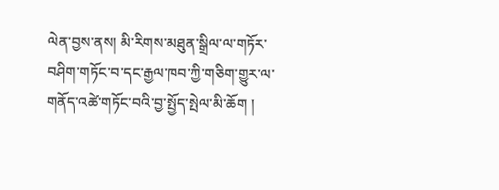ལེན་བྱས་ནས། མི་རིགས་མཐུན་སྒྲིལ་ལ་གཏོར་བཤིག་གཏོང་བ་དང་རྒྱལ་ཁབ་ཀྱི་གཅིག་གྱུར་ལ་གནོད་འཚེ་གཏོང་བའི་བྱ་སྤྱོད་སྤེལ་མི་ཆོག །